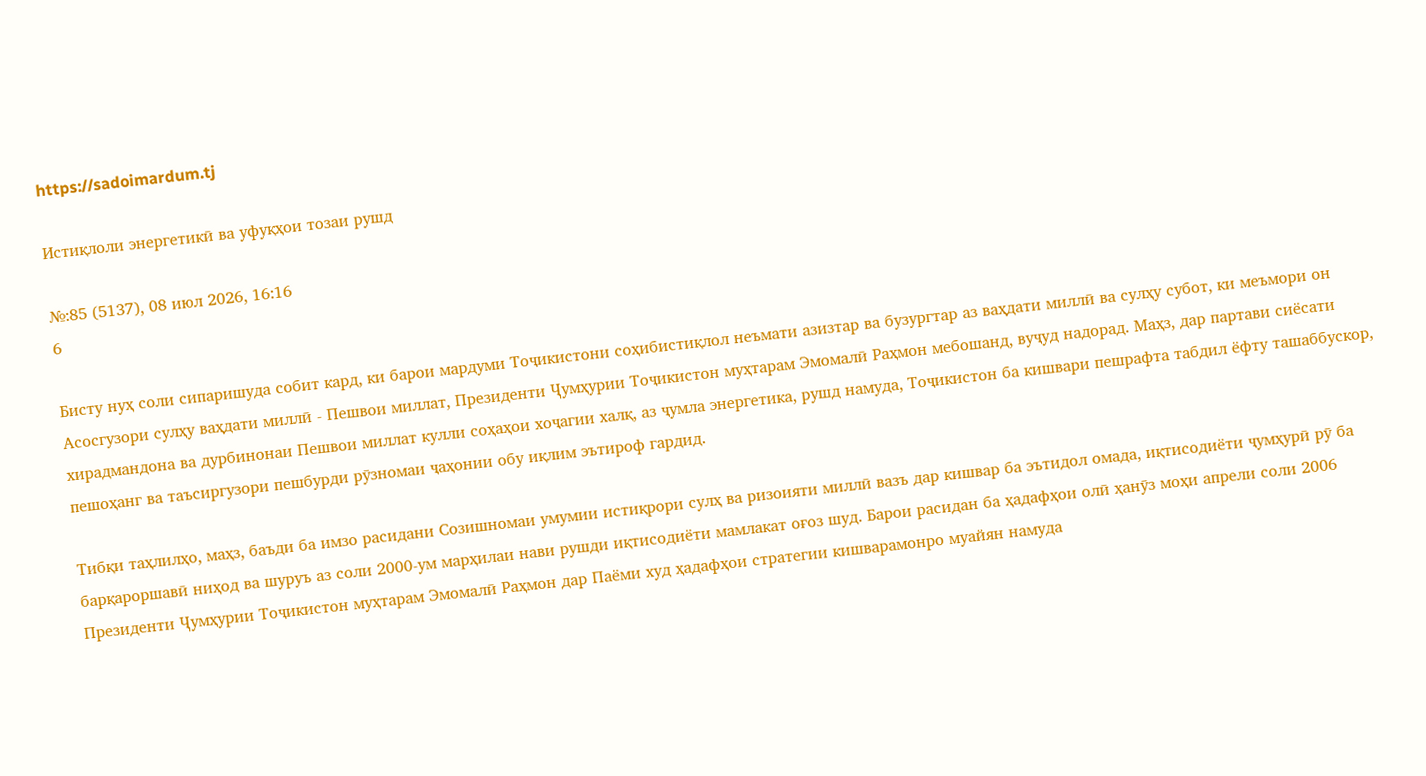https://sadoimardum.tj

Истиқлоли энергетикӣ ва уфуқҳои тозаи рушд

№:85 (5137), 08 июл 2026, 16:16
6

Бисту нуҳ соли сипаришуда собит кард, ки барои мардуми Тоҷикистони соҳибистиқлол неъмати азизтар ва бузургтар аз ваҳдати миллӣ ва сулҳу субот, ки меъмори он Асосгузори сулҳу ваҳдати миллӣ - Пешвои миллат, Президенти Ҷумҳурии Тоҷикистон муҳтарам Эмомалӣ Раҳмон мебошанд, вуҷуд надорад. Маҳз, дар партави сиёсати хирадмандона ва дурбинонаи Пешвои миллат кулли соҳаҳои хоҷагии халқ, аз ҷумла энергетика, рушд намуда, Тоҷикистон ба кишвари пешрафта табдил ёфту ташаббускор, пешоҳанг ва таъсиргузори пешбурди рӯзномаи ҷаҳонии обу иқлим эътироф гардид.

Тибқи таҳлилҳо, маҳз, баъди ба имзо расидани Созишномаи умумии истиқрори сулҳ ва ризоияти миллӣ вазъ дар кишвар ба эътидол омада, иқтисодиёти ҷумҳурӣ рӯ ба барқароршавӣ ниҳод ва шуруъ аз соли 2000-ум марҳилаи нави рушди иқтисодиёти мамлакат оғоз шуд. Барои расидан ба ҳадафҳои олӣ ҳанӯз моҳи апрели соли 2006 Президенти Ҷумҳурии Тоҷикистон муҳтарам Эмомалӣ Раҳмон дар Паёми худ ҳадафҳои стратегии кишварамонро муайян намуда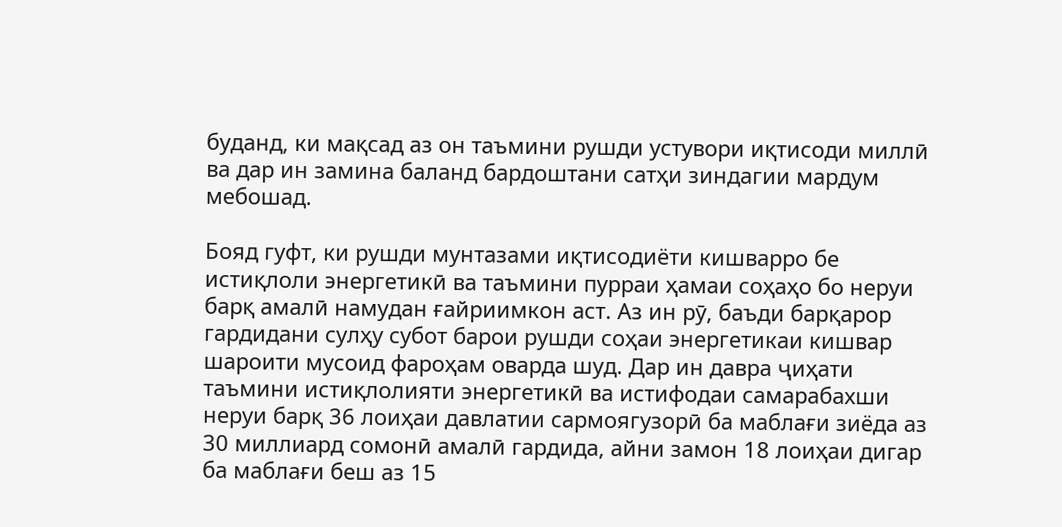буданд, ки мақсад аз он таъмини рушди устувори иқтисоди миллӣ ва дар ин замина баланд бардоштани сатҳи зиндагии мардум мебошад.

Бояд гуфт, ки рушди мунтазами иқтисодиёти кишварро бе истиқлоли энергетикӣ ва таъмини пурраи ҳамаи соҳаҳо бо неруи барқ амалӣ намудан ғайриимкон аст. Аз ин рӯ, баъди барқарор гардидани сулҳу субот барои рушди соҳаи энергетикаи кишвар шароити мусоид фароҳам оварда шуд. Дар ин давра ҷиҳати таъмини истиқлолияти энергетикӣ ва истифодаи самарабахши неруи барқ 36 лоиҳаи давлатии сармоягузорӣ ба маблағи зиёда аз 30 миллиард сомонӣ амалӣ гардида, айни замон 18 лоиҳаи дигар ба маблағи беш аз 15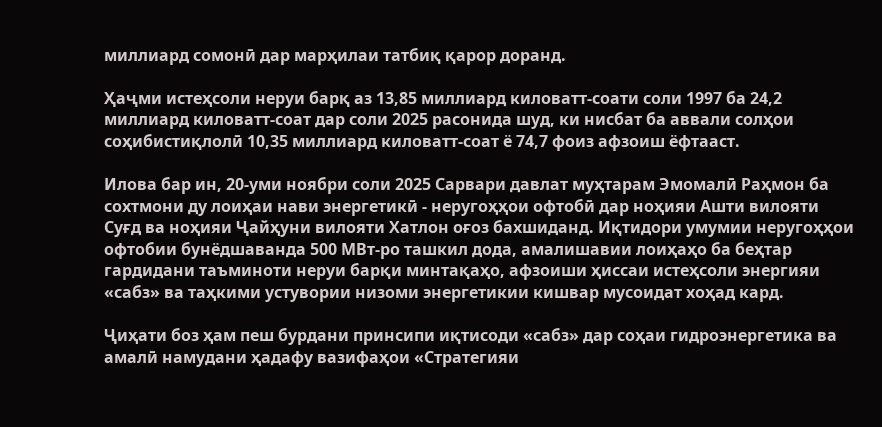миллиард сомонӣ дар марҳилаи татбиқ қарор доранд.

Ҳаҷми истеҳсоли неруи барқ аз 13,85 миллиард киловатт-соати соли 1997 ба 24,2 миллиард киловатт-соат дар соли 2025 расонида шуд, ки нисбат ба аввали солҳои соҳибистиқлолӣ 10,35 миллиард киловатт-соат ё 74,7 фоиз афзоиш ёфтааст.

Илова бар ин, 20-уми ноябри соли 2025 Сарвари давлат муҳтарам Эмомалӣ Раҳмон ба сохтмони ду лоиҳаи нави энергетикӣ - неругоҳҳои офтобӣ дар ноҳияи Ашти вилояти Суғд ва ноҳияи Ҷайҳуни вилояти Хатлон оғоз бахшиданд. Иқтидори умумии неругоҳҳои офтобии бунёдшаванда 500 МВт-ро ташкил дода, амалишавии лоиҳаҳо ба беҳтар гардидани таъминоти неруи барқи минтақаҳо, афзоиши ҳиссаи истеҳсоли энергияи «сабз» ва таҳкими устувории низоми энергетикии кишвар мусоидат хоҳад кард.

Ҷиҳати боз ҳам пеш бурдани принсипи иқтисоди «сабз» дар соҳаи гидроэнергетика ва амалӣ намудани ҳадафу вазифаҳои «Стратегияи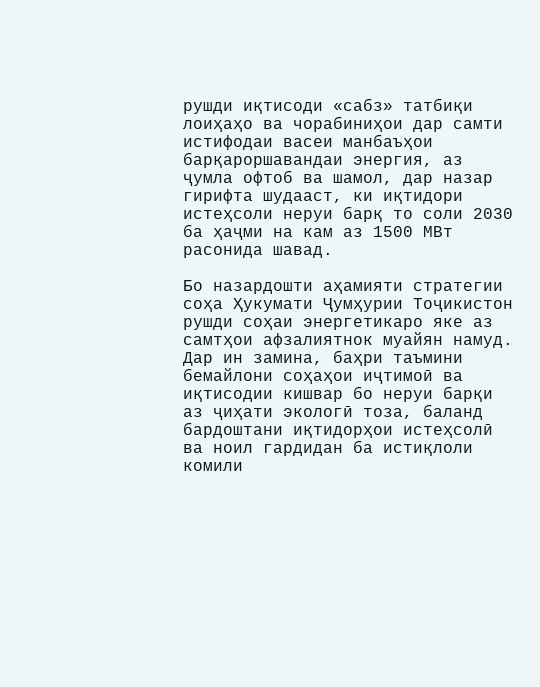рушди иқтисоди «сабз» татбиқи лоиҳаҳо ва чорабиниҳои дар самти истифодаи васеи манбаъҳои барқароршавандаи энергия, аз ҷумла офтоб ва шамол, дар назар гирифта шудааст, ки иқтидори истеҳсоли неруи барқ то соли 2030 ба ҳаҷми на кам аз 1500 МВт расонида шавад.

Бо назардошти аҳамияти стратегии соҳа Ҳукумати Ҷумҳурии Тоҷикистон рушди соҳаи энергетикаро яке аз самтҳои афзалиятнок муайян намуд. Дар ин замина, баҳри таъмини бемайлони соҳаҳои иҷтимоӣ ва иқтисодии кишвар бо неруи барқи аз ҷиҳати экологӣ тоза, баланд бардоштани иқтидорҳои истеҳсолӣ ва ноил гардидан ба истиқлоли комили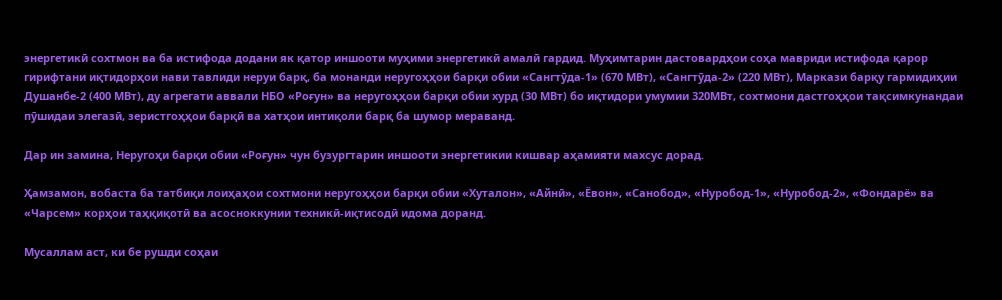энергетикӣ сохтмон ва ба истифода додани як қатор иншооти муҳими энергетикӣ амалӣ гардид. Муҳимтарин дастовардҳои соҳа мавриди истифода қарор гирифтани иқтидорҳои нави тавлиди неруи барқ, ба монанди неругоҳҳои барқи обии «Сангтӯда-1» (670 МВт), «Сангтӯда-2» (220 МВт), Маркази барқу гармидиҳии Душанбе-2 (400 МВт), ду агрегати аввали НБО «Роғун» ва неругоҳҳои барқи обии хурд (30 МВт) бо иқтидори умумии 320МВт, сохтмони дастгоҳҳои тақсимкунандаи пӯшидаи элегазӣ, зеристгоҳҳои барқӣ ва хатҳои интиқоли барқ ба шумор мераванд.

Дар ин замина, Неругоҳи барқи обии «Роғун» чун бузургтарин иншооти энергетикии кишвар аҳамияти махсус дорад.

Ҳамзамон, вобаста ба татбиқи лоиҳаҳои сохтмони неругоҳҳои барқи обии «Хуталон», «Айнӣ», «Ёвон», «Санобод», «Нуробод-1», «Нуробод-2», «Фондарё» ва «Чарсем» корҳои таҳқиқотӣ ва асосноккунии техникӣ-иқтисодӣ идома доранд.

Мусаллам аст, ки бе рушди соҳаи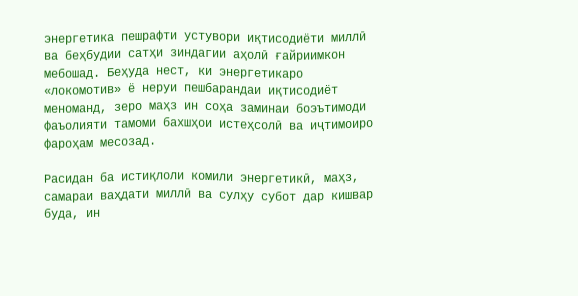энергетика пешрафти устувори иқтисодиёти миллӣ ва беҳбудии сатҳи зиндагии аҳолӣ ғайриимкон мебошад. Беҳуда нест, ки энергетикаро «локомотив» ё неруи пешбарандаи иқтисодиёт меноманд, зеро маҳз ин соҳа заминаи боэътимоди фаъолияти тамоми бахшҳои истеҳсолӣ ва иҷтимоиро фароҳам месозад.

Расидан ба истиқлоли комили энергетикӣ, маҳз, самараи ваҳдати миллӣ ва сулҳу субот дар кишвар буда, ин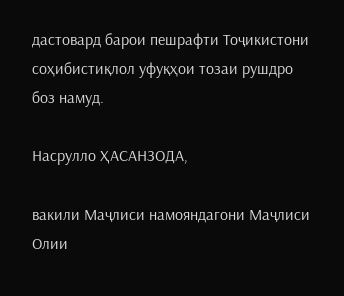дастовард барои пешрафти Тоҷикистони соҳибистиқлол уфуқҳои тозаи рушдро боз намуд.

Насрулло ҲАСАНЗОДА,

вакили Маҷлиси намояндагони Маҷлиси Олии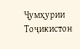Ҷумҳурии Тоҷикистон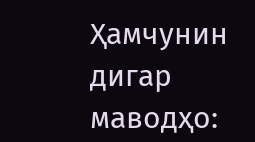Ҳамчунин дигар маводҳо: